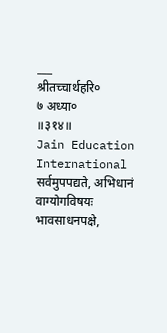___
श्रीतच्चार्थहरि०
७ अध्या०
॥३१४॥
Jain Education International
सर्वमुपपद्यते, अभिधानं वाग्योगविषयः भावसाधनपक्षे,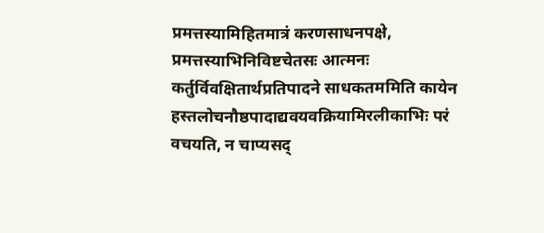प्रमत्तस्यामिहितमात्रं करणसाधनपक्षे, प्रमत्तस्याभिनिविष्टचेतसः आत्मनः कर्तुर्विवक्षितार्थप्रतिपादने साधकतममिति कायेन हस्तलोचनौष्ठपादाद्यवयवक्रियामिरलीकाभिः परं वचयति, न चाप्यसद्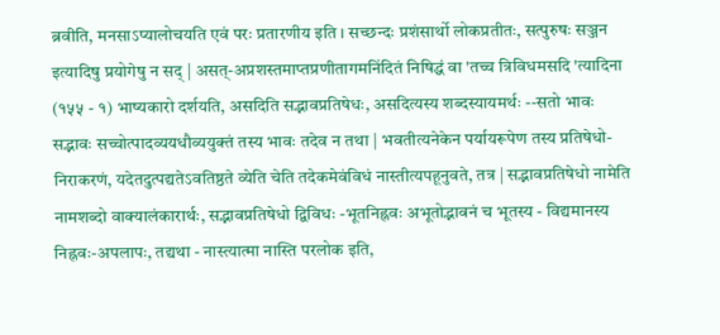ब्रवीति, मनसाऽप्यालोचयति एवं परः प्रतारणीय इति । सच्छन्दः प्रशंसार्थो लोकप्रतीतः, सत्पुरुषः सञ्जन इत्यादिषु प्रयोगेषु न सद् | असत्-अप्रशस्तमाप्तप्रणीतागमनिंदितं निषिद्धं वा 'तच्च त्रिविधमसदि 'त्यादिना (१५५ - १) भाष्यकारो दर्शयति, असदिति सद्भावप्रतिषेधः, असदित्यस्य शब्दस्यायमर्थः --सतो भावः सद्भावः सच्चोत्पादव्ययधौव्ययुक्तं तस्य भावः तदेव न तथा | भवतीत्यनेकेन पर्यायरूपेण तस्य प्रतिषेधो-निराकरणं, यदेतदुत्पद्यतेऽवतिष्ठते व्येति चेति तदेकमेवंविधं नास्तीत्यपहूनुवते, तत्र | सद्भावप्रतिषेधो नामेति नामशब्दो वाक्यालंकारार्थः, सद्भावप्रतिषेधो द्विविधः -भूतनिह्नवः अभूतोद्भावनं च भूतस्य - विद्यमानस्य निह्नवः-अपलापः, तद्यथा - नास्त्यात्मा नास्ति परलोक इति,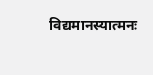विद्यमानस्यात्मनः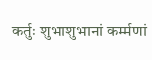कर्तुः शुभाशुभानां कर्म्मणां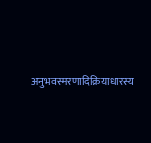अनुभवस्मरणादिक्रियाधारस्य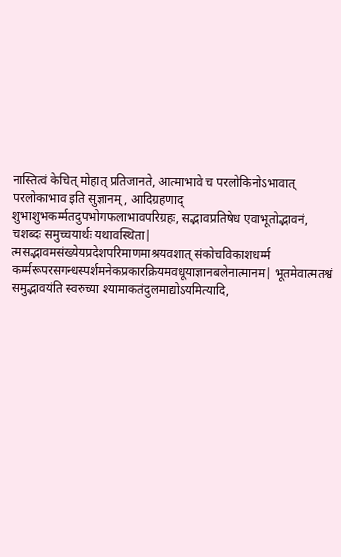नास्तित्वं केचित् मोहात् प्रतिजानते, आत्माभावे च परलोकिनोऽभावात् परलोकाभाव इति सुज्ञानम्, आदिग्रहणाद् शुभाशुभकर्म्मतदुपभोगफलाभावपरिग्रहः, सद्भावप्रतिषेध एवाभूतोद्भावनं, चशब्दः समुच्चयार्थः यथावस्थिता| त्मसद्भावमसंख्येयप्रदेशपरिमाणमाश्रयवशात् संकोचविकाशधर्म्म कर्म्मरूपरसगन्धस्पर्शमनेकप्रकारक्रियमवधूयाज्ञानबलेनात्मानम| भूतमेवात्मतश्वं समुद्भावयंति स्वरुच्या श्यामाकतंदुलमाद्योऽयमित्यादि,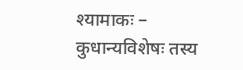श्यामाकः – कुधान्यविशेषः तस्य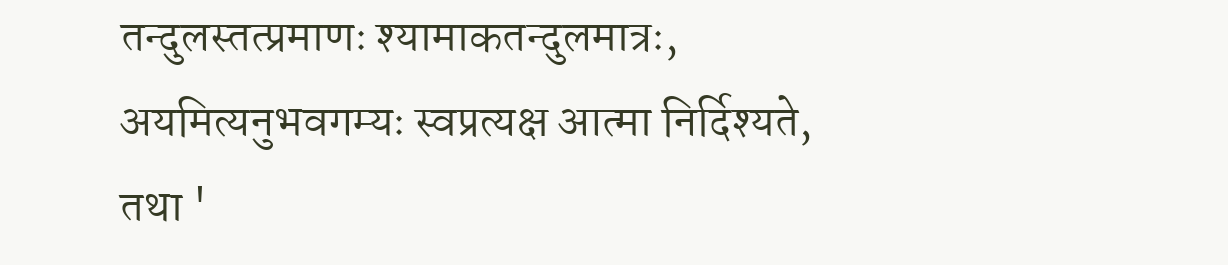तन्दुलस्तत्प्रमाणः श्यामाकतन्दुलमात्रः, अयमित्यनुभवगम्यः स्वप्रत्यक्ष आत्मा निर्दिश्यते, तथा '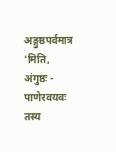अङ्गुष्ठपर्वमात्र 'मिति, अंगुष्ठः - पाणेरवयवः तस्य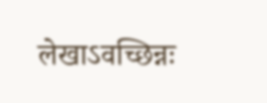लेखाऽवच्छिन्नः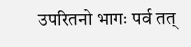उपरितनो भागः पर्व तत्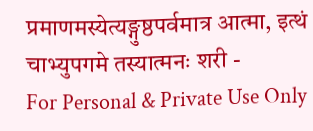प्रमाणमस्येत्यङ्गुष्ठपर्वमात्र आत्मा, इत्थं चाभ्युपगमे तस्यात्मनः शरी -
For Personal & Private Use Only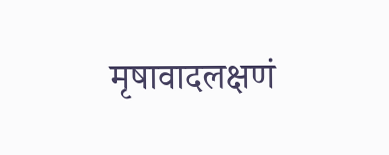मृषावादलक्षणं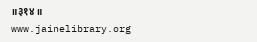॥३१४॥
www.jainelibrary.org